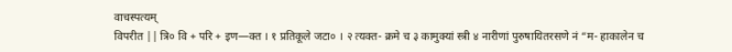वाचस्पत्यम्
विपरीत || त्रि० वि + परि + इण—क्त । १ प्रतिकूले जटा० । २ त्यक्त- क्रमे च ३ कामुक्यां स्त्री ४ नारीणां पुरुषायितरसणे नं “म- हाकालेन च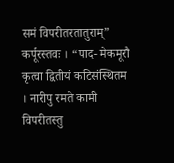समं विपरीतरतातुराम्” कर्पूरस्तवः । “पाद- मेकमूरौ कृत्वा द्वितीयं कटिसंस्थितम । नारीपु रमते कामी विपरीतस्तु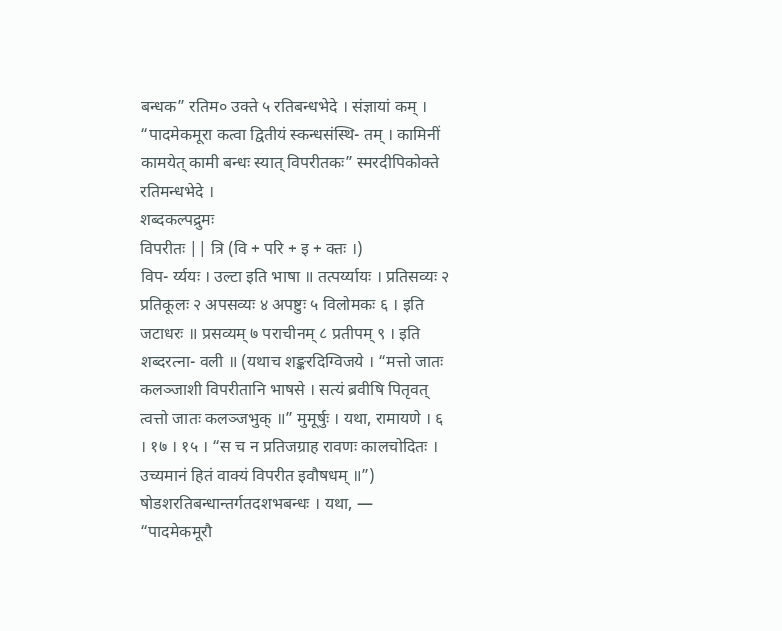बन्धक” रतिम० उक्ते ५ रतिबन्धभेदे । संज्ञायां कम् । “पादमेकमूरा कत्वा द्वितीयं स्कन्धसंस्थि- तम् । कामिनीं कामयेत् कामी बन्धः स्यात् विपरीतकः” स्मरदीपिकोक्ते रतिमन्धभेदे ।
शब्दकल्पद्रुमः
विपरीतः || त्रि (वि + परि + इ + क्तः ।)
विप- र्य्ययः । उल्टा इति भाषा ॥ तत्पर्य्यायः । प्रतिसव्यः २ प्रतिकूलः २ अपसव्यः ४ अपष्टुः ५ विलोमकः ६ । इति जटाधरः ॥ प्रसव्यम् ७ पराचीनम् ८ प्रतीपम् ९ । इति शब्दरत्ना- वली ॥ (यथाच शङ्करदिग्विजये । “मत्तो जातः कलञ्जाशी विपरीतानि भाषसे । सत्यं ब्रवीषि पितृवत् त्वत्तो जातः कलञ्जभुक् ॥” मुमूर्षुः । यथा, रामायणे । ६ । १७ । १५ । “स च न प्रतिजग्राह रावणः कालचोदितः । उच्यमानं हितं वाक्यं विपरीत इवौषधम् ॥”)
षोडशरतिबन्धान्तर्गतदशभबन्धः । यथा, —
“पादमेकमूरौ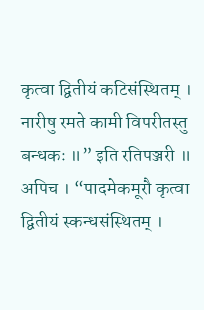कृत्वा द्वितीयं कटिसंस्थितम् । नारीषु रमते कामी विपरीतस्तु बन्धकः ॥” इति रतिपञ्जरी ॥ अपिच । “पादमेकमूरौ कृत्वा द्वितीयं स्कन्धसंस्थितम् ।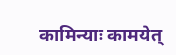कामिन्याः कामयेत्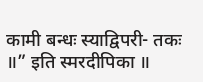कामी बन्धः स्याद्विपरी- तकः ॥” इति स्मरदीपिका ॥